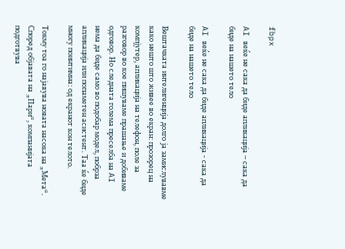fbpx

AI веќе не сака да биде апликација – сака да биде на нашето тело

AI веќе не сака да биде апликација - сака да биде на нашето тело

Вештачката интелигенција долго ја замислувавме како нешто што живее во екран: прозорец на компјутер, апликација на телефон, поле за разговор во кое пишуваме прашање и добиваме одговор. Но следната голема преселба на AI нема да биде само во подобар модел, побрза апликација или попаметен асистент. Таа ќе биде многу поинтимна: од екранот кон телото.

Токму тоа го најавува новата насока на „Мета“. Според објавата на „Пари“, компанијата подготвува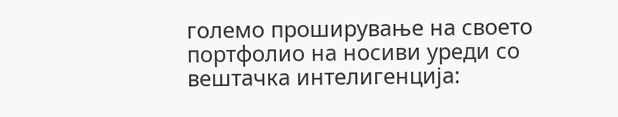големо проширување на своето портфолио на носиви уреди со вештачка интелигенција: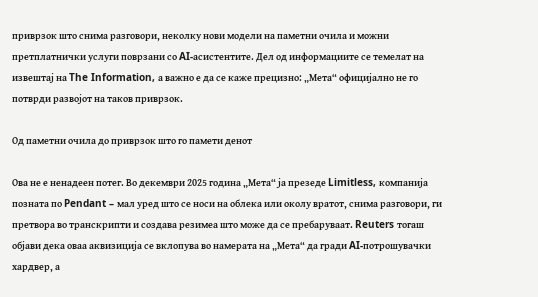приврзок што снима разговори, неколку нови модели на паметни очила и можни претплатнички услуги поврзани со AI-асистентите. Дел од информациите се темелат на извештај на The Information, а важно е да се каже прецизно: „Мета“ официјално не го потврди развојот на таков приврзок.

Од паметни очила до приврзок што го памети денот

Ова не е ненадеен потег. Во декември 2025 година „Мета“ ја презеде Limitless, компанија позната по Pendant – мал уред што се носи на облека или околу вратот, снима разговори, ги претвора во транскрипти и создава резимеа што може да се пребаруваат. Reuters тогаш објави дека оваа аквизиција се вклопува во намерата на „Мета“ да гради AI-потрошувачки хардвер, а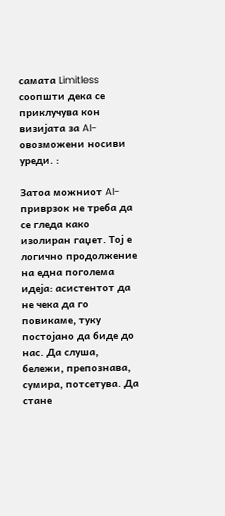самата Limitless соопшти дека се приклучува кон визијата за AI-овозможени носиви уреди. :

Затоа можниот AI-приврзок не треба да се гледа како изолиран гаџет. Тој е логично продолжение на една поголема идеја: асистентот да не чека да го повикаме, туку постојано да биде до нас. Да слуша, бележи, препознава, сумира, потсетува. Да стане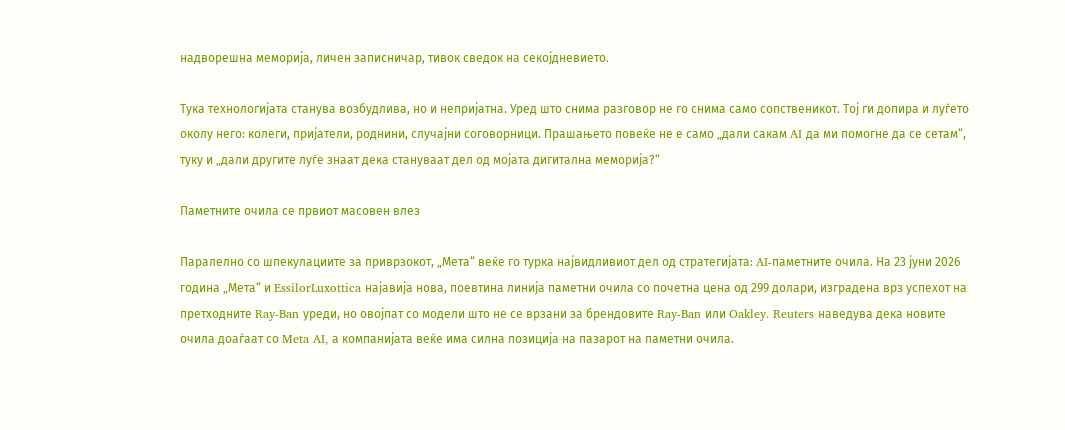надворешна меморија, личен записничар, тивок сведок на секојдневието.

Тука технологијата станува возбудлива, но и непријатна. Уред што снима разговор не го снима само сопственикот. Тој ги допира и луѓето околу него: колеги, пријатели, роднини, случајни соговорници. Прашањето повеќе не е само „дали сакам AI да ми помогне да се сетам“, туку и „дали другите луѓе знаат дека стануваат дел од мојата дигитална меморија?“

Паметните очила се првиот масовен влез

Паралелно со шпекулациите за приврзокот, „Мета“ веќе го турка највидливиот дел од стратегијата: AI-паметните очила. На 23 јуни 2026 година „Мета“ и EssilorLuxottica најавија нова, поевтина линија паметни очила со почетна цена од 299 долари, изградена врз успехот на претходните Ray-Ban уреди, но овојпат со модели што не се врзани за брендовите Ray-Ban или Oakley. Reuters наведува дека новите очила доаѓаат со Meta AI, а компанијата веќе има силна позиција на пазарот на паметни очила.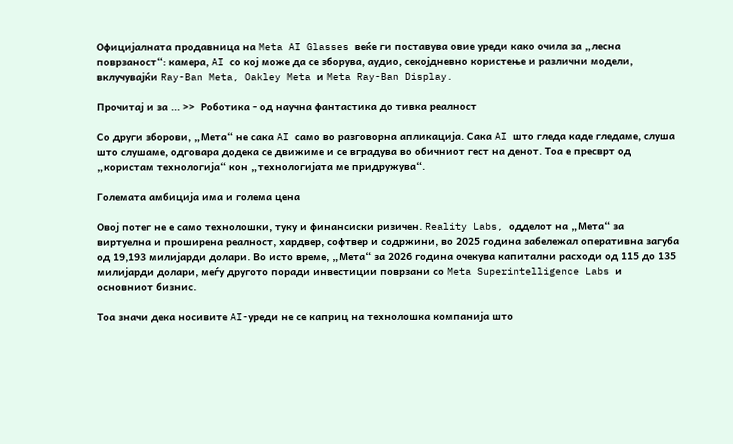Официјалната продавница на Meta AI Glasses веќе ги поставува овие уреди како очила за „лесна поврзаност“: камера, AI со кој може да се зборува, аудио, секојдневно користење и различни модели, вклучувајќи Ray-Ban Meta, Oakley Meta и Meta Ray-Ban Display.

Прочитај и за ... >>  Роботика - од научна фантастика до тивка реалност

Со други зборови, „Мета“ не сака AI само во разговорна апликација. Сака AI што гледа каде гледаме, слуша што слушаме, одговара додека се движиме и се вградува во обичниот гест на денот. Тоа е пресврт од „користам технологија“ кон „технологијата ме придружува“.

Големата амбиција има и голема цена

Овој потег не е само технолошки, туку и финансиски ризичен. Reality Labs, одделот на „Мета“ за виртуелна и проширена реалност, хардвер, софтвер и содржини, во 2025 година забележал оперативна загуба од 19,193 милијарди долари. Во исто време, „Мета“ за 2026 година очекува капитални расходи од 115 до 135 милијарди долари, меѓу другото поради инвестиции поврзани со Meta Superintelligence Labs и основниот бизнис.

Тоа значи дека носивите AI-уреди не се каприц на технолошка компанија што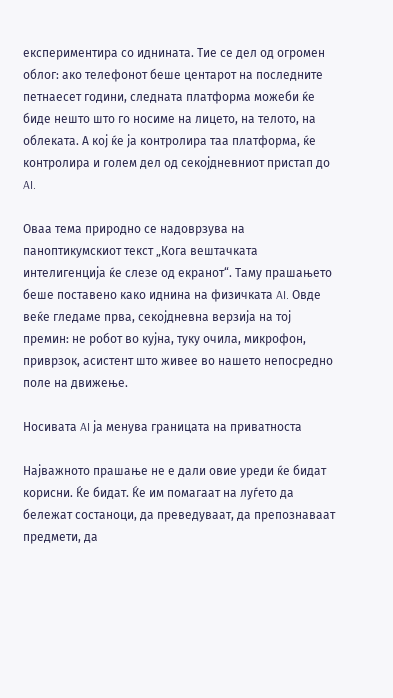експериментира со иднината. Тие се дел од огромен облог: ако телефонот беше центарот на последните петнаесет години, следната платформа можеби ќе биде нешто што го носиме на лицето, на телото, на облеката. А кој ќе ја контролира таа платформа, ќе контролира и голем дел од секојдневниот пристап до AI.

Оваа тема природно се надоврзува на паноптикумскиот текст „Кога вештачката интелигенција ќе слезе од екранот“. Таму прашањето беше поставено како иднина на физичката AI. Овде веќе гледаме прва, секојдневна верзија на тој премин: не робот во кујна, туку очила, микрофон, приврзок, асистент што живее во нашето непосредно поле на движење.

Носивата AI ја менува границата на приватноста

Најважното прашање не е дали овие уреди ќе бидат корисни. Ќе бидат. Ќе им помагаат на луѓето да бележат состаноци, да преведуваат, да препознаваат предмети, да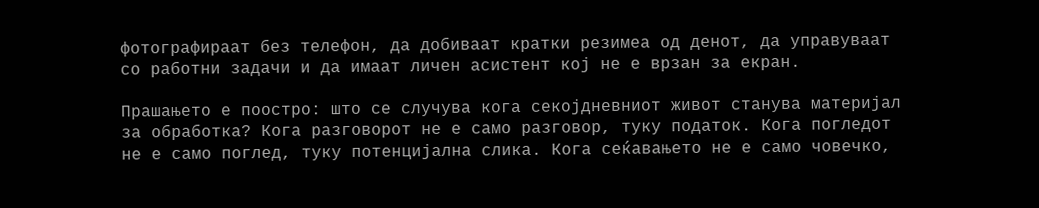фотографираат без телефон, да добиваат кратки резимеа од денот, да управуваат со работни задачи и да имаат личен асистент кој не е врзан за екран.

Прашањето е поостро: што се случува кога секојдневниот живот станува материјал за обработка? Кога разговорот не е само разговор, туку податок. Кога погледот не е само поглед, туку потенцијална слика. Кога сеќавањето не е само човечко,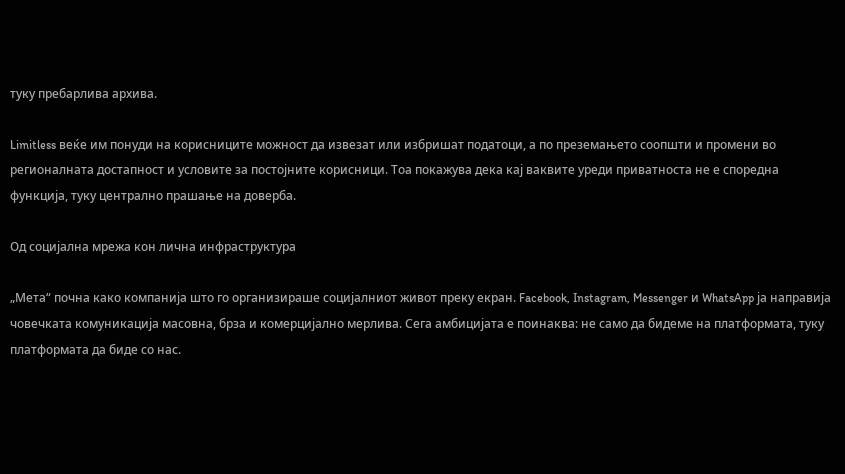туку пребарлива архива.

Limitless веќе им понуди на корисниците можност да извезат или избришат податоци, а по преземањето соопшти и промени во регионалната достапност и условите за постојните корисници. Тоа покажува дека кај ваквите уреди приватноста не е споредна функција, туку централно прашање на доверба.

Од социјална мрежа кон лична инфраструктура

„Мета“ почна како компанија што го организираше социјалниот живот преку екран. Facebook, Instagram, Messenger и WhatsApp ја направија човечката комуникација масовна, брза и комерцијално мерлива. Сега амбицијата е поинаква: не само да бидеме на платформата, туку платформата да биде со нас.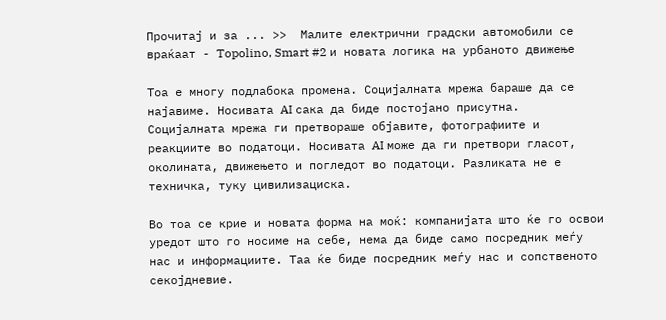Прочитај и за ... >>  Малите електрични градски автомобили се враќаат - Topolino, Smart #2 и новата логика на урбаното движење

Тоа е многу подлабока промена. Социјалната мрежа бараше да се најавиме. Носивата AI сака да биде постојано присутна. Социјалната мрежа ги претвораше објавите, фотографиите и реакциите во податоци. Носивата AI може да ги претвори гласот, околината, движењето и погледот во податоци. Разликата не е техничка, туку цивилизациска.

Во тоа се крие и новата форма на моќ: компанијата што ќе го освои уредот што го носиме на себе, нема да биде само посредник меѓу нас и информациите. Таа ќе биде посредник меѓу нас и сопственото секојдневие.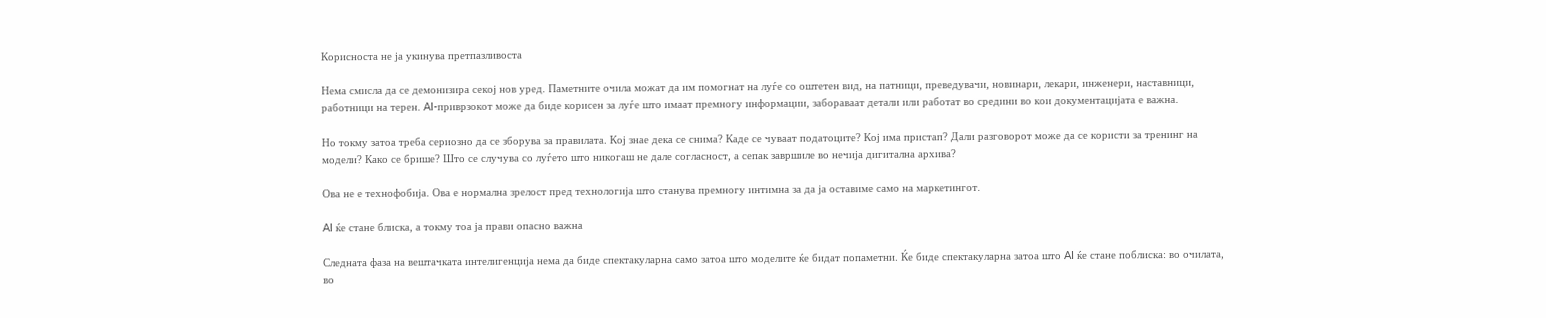Корисноста не ја укинува претпазливоста

Нема смисла да се демонизира секој нов уред. Паметните очила можат да им помогнат на луѓе со оштетен вид, на патници, преведувачи, новинари, лекари, инженери, наставници, работници на терен. AI-приврзокот може да биде корисен за луѓе што имаат премногу информации, забораваат детали или работат во средини во кои документацијата е важна.

Но токму затоа треба сериозно да се зборува за правилата. Кој знае дека се снима? Каде се чуваат податоците? Кој има пристап? Дали разговорот може да се користи за тренинг на модели? Како се брише? Што се случува со луѓето што никогаш не дале согласност, а сепак завршиле во нечија дигитална архива?

Ова не е технофобија. Ова е нормална зрелост пред технологија што станува премногу интимна за да ја оставиме само на маркетингот.

AI ќе стане блиска, а токму тоа ја прави опасно важна

Следната фаза на вештачката интелигенција нема да биде спектакуларна само затоа што моделите ќе бидат попаметни. Ќе биде спектакуларна затоа што AI ќе стане поблиска: во очилата, во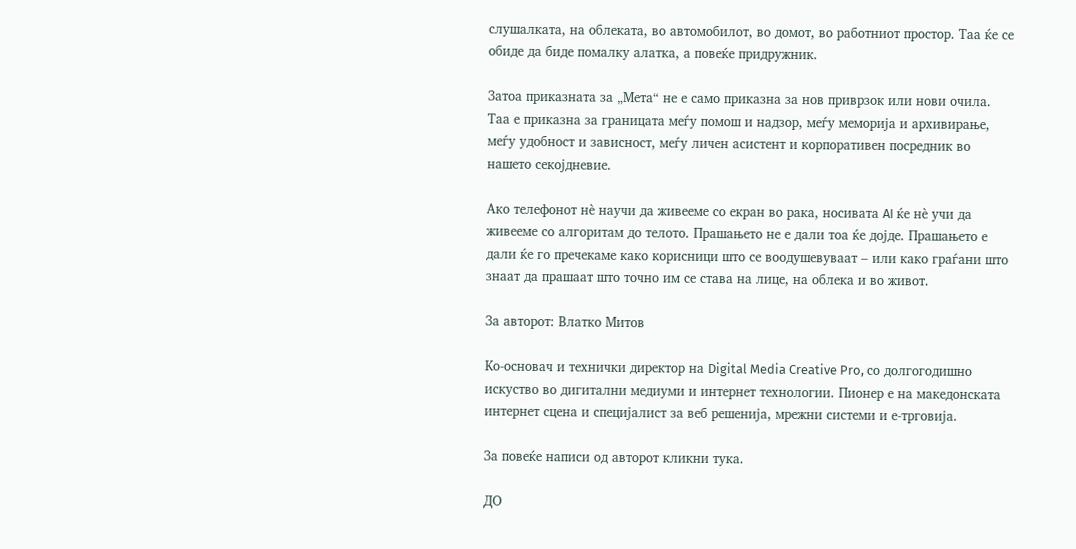слушалката, на облеката, во автомобилот, во домот, во работниот простор. Таа ќе се обиде да биде помалку алатка, а повеќе придружник.

Затоа приказната за „Мета“ не е само приказна за нов приврзок или нови очила. Таа е приказна за границата меѓу помош и надзор, меѓу меморија и архивирање, меѓу удобност и зависност, меѓу личен асистент и корпоративен посредник во нашето секојдневие.

Ако телефонот нè научи да живееме со екран во рака, носивата AI ќе нè учи да живееме со алгоритам до телото. Прашањето не е дали тоа ќе дојде. Прашањето е дали ќе го пречекаме како корисници што се воодушевуваат – или како граѓани што знаат да прашаат што точно им се става на лице, на облека и во живот.

За авторот: Влатко Митов

Kо-основач и технички директор на Digital Media Creative Pro, со долгогодишно искуство во дигитални медиуми и интернет технологии. Пионер е на македонската интернет сцена и специјалист за веб решенија, мрежни системи и е-трговија.

За повеќе написи од авторот кликни тука.

ДО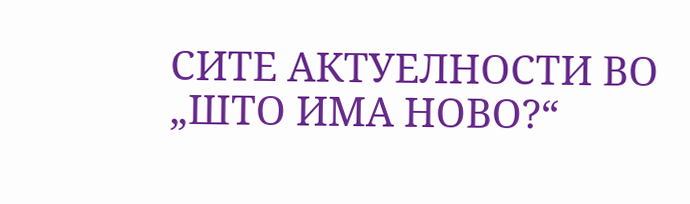СИТЕ АКТУЕЛНОСТИ ВО „ШТО ИМА НОВО?“